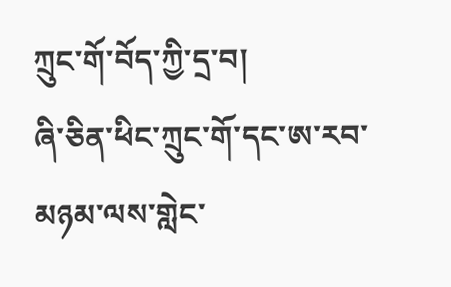ཀྲུང་གོ་བོད་ཀྱི་དྲ་བ།
ཞི་ཅིན་ཕིང་ཀྲུང་གོ་དང་ཨ་རབ་མཉམ་ལས་གླེང་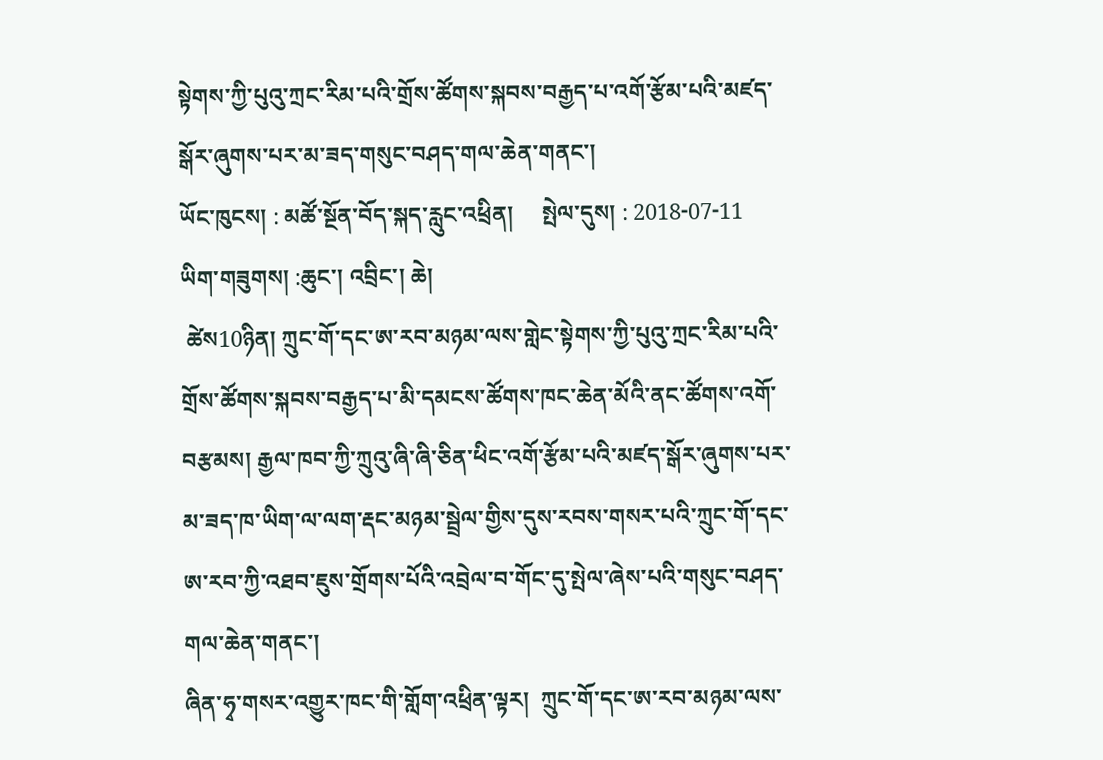སྟེགས་ཀྱི་པུའུ་ཀྲང་རིམ་པའི་གྲོས་ཚོགས་སྐབས་བརྒྱད་པ་འགོ་རྩོམ་པའི་མཛད་སྒོར་ཞུགས་པར་མ་ཟད་གསུང་བཤད་གལ་ཆེན་གནང་།
ཡོང་ཁུངས། : མཚོ་སྔོན་བོད་སྐད་རླུང་འཕྲིན།     སྤེལ་དུས། : 2018-07-11
ཡིག་གཟུགས། :ཆུང་། འབྲིང་། ཆེ།
 ཚེས10ཉིན། ཀྲུང་གོ་དང་ཨ་རབ་མཉམ་ལས་གླེང་སྟེགས་ཀྱི་པུའུ་ཀྲང་རིམ་པའི་གྲོས་ཚོགས་སྐབས་བརྒྱད་པ་མི་དམངས་ཚོགས་ཁང་ཆེན་མོའི་ནང་ཚོགས་འགོ་བརྩམས། རྒྱལ་ཁབ་ཀྱི་ཀྲུའུ་ཞི་ཞི་ཅིན་ཕིང་འགོ་རྩོམ་པའི་མཛད་སྒོར་ཞུགས་པར་མ་ཟད་ཁ་ཡིག་ལ་ལག་རྡང་མཉམ་སྦྲེལ་གྱིས་དུས་རབས་གསར་པའི་ཀྲུང་གོ་དང་ཨ་རབ་ཀྱི་འཐབ་ཇུས་གྲོགས་པོའི་འབྲེལ་བ་གོང་དུ་སྤེལ་ཞེས་པའི་གསུང་བཤད་གལ་ཆེན་གནང་།
ཞིན་ཧྭ་གསར་འགྱུར་ཁང་གི་གློག་འཕྲིན་ལྟར།  ཀྲུང་གོ་དང་ཨ་རབ་མཉམ་ལས་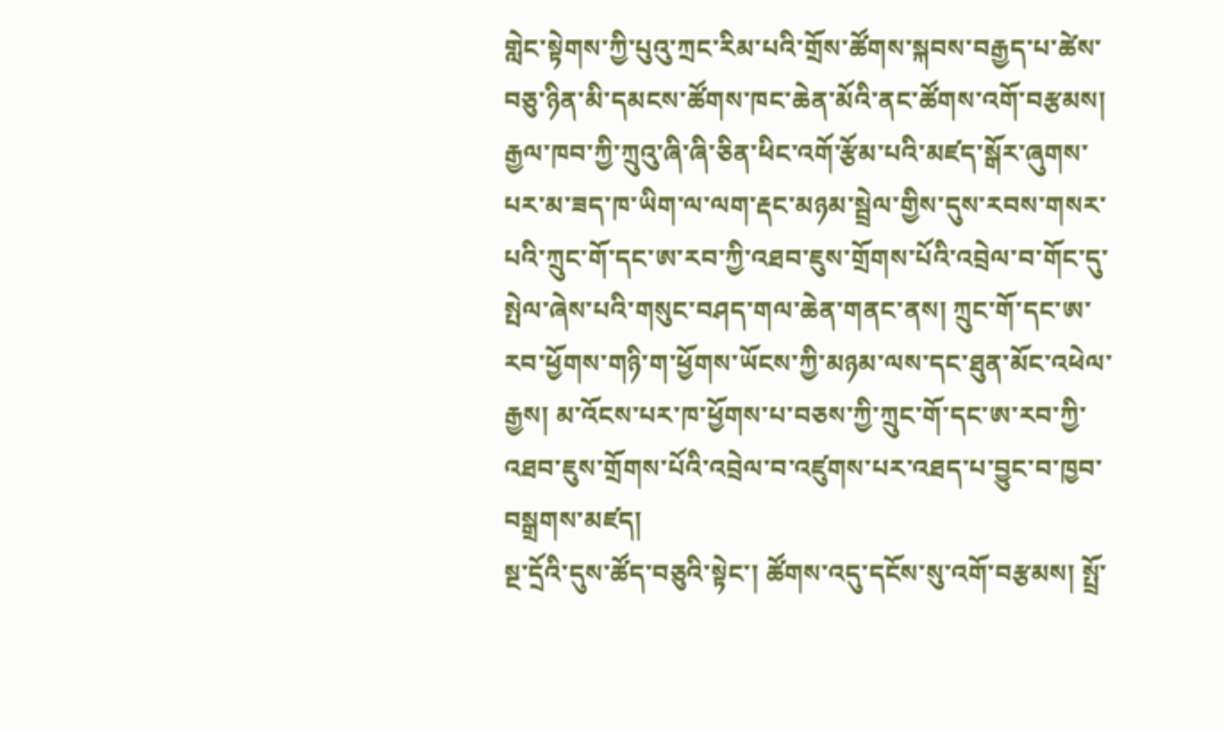གླེང་སྟེགས་ཀྱི་པུའུ་ཀྲང་རིམ་པའི་གྲོས་ཚོགས་སྐབས་བརྒྱད་པ་ཚེས་བཅུ་ཉིན་མི་དམངས་ཚོགས་ཁང་ཆེན་མོའི་ནང་ཚོགས་འགོ་བརྩམས། རྒྱལ་ཁབ་ཀྱི་ཀྲུའུ་ཞི་ཞི་ཅིན་ཕིང་འགོ་རྩོམ་པའི་མཛད་སྒོར་ཞུགས་པར་མ་ཟད་ཁ་ཡིག་ལ་ལག་རྡང་མཉམ་སྦྲེལ་གྱིས་དུས་རབས་གསར་པའི་ཀྲུང་གོ་དང་ཨ་རབ་ཀྱི་འཐབ་ཇུས་གྲོགས་པོའི་འབྲེལ་བ་གོང་དུ་སྤེལ་ཞེས་པའི་གསུང་བཤད་གལ་ཆེན་གནང་ནས། ཀྲུང་གོ་དང་ཨ་རབ་ཕྱོགས་གཉི་ག་ཕྱོགས་ཡོངས་ཀྱི་མཉམ་ལས་དང་ཐུན་མོང་འཕེལ་རྒྱས། མ་འོངས་པར་ཁ་ཕྱོགས་པ་བཅས་ཀྱི་ཀྲུང་གོ་དང་ཨ་རབ་ཀྱི་འཐབ་ཇུས་གྲོགས་པོའི་འབྲེལ་བ་འཛུགས་པར་འཐད་པ་བྱུང་བ་ཁྱབ་བསྒྲགས་མཛད།
སྔ་དྲོའི་དུས་ཚོད་བཅུའི་སྟེང་། ཚོགས་འདུ་དངོས་སུ་འགོ་བརྩམས། སྤྲོ་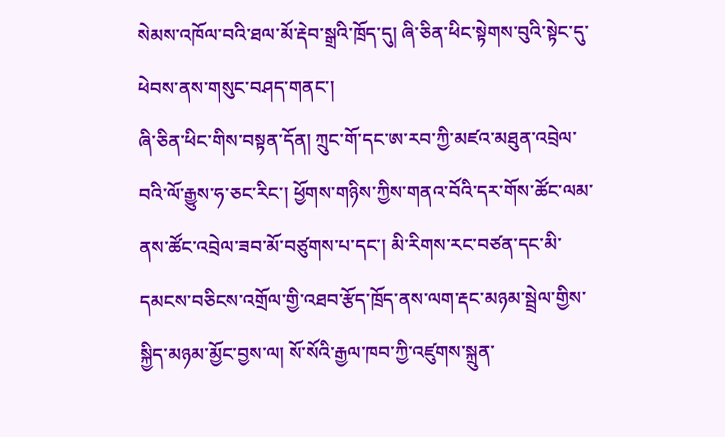སེམས་འཁོལ་བའི་ཐལ་མོ་རྡེབ་སྒྲའི་ཁྲོད་དུ། ཞི་ཅིན་ཕིང་སྟེགས་བུའི་སྟེང་དུ་ཕེབས་ནས་གསུང་བཤད་གནང་།
ཞི་ཅིན་ཕིང་གིས་བསྟན་དོན། ཀྲུང་གོ་དང་ཨ་རབ་ཀྱི་མཛའ་མཐུན་འབྲེལ་བའི་ལོ་རྒྱུས་ཧ་ཅང་རིང་། ཕྱོགས་གཉིས་ཀྱིས་གནའ་བོའི་དར་གོས་ཚོང་ལམ་ནས་ཚོང་འབྲེལ་ཟབ་མོ་བཙུགས་པ་དང་། མི་རིགས་རང་བཙན་དང་མི་དམངས་བཅིངས་འགྲོལ་གྱི་འཐབ་རྩོད་ཁྲོད་ནས་ལག་རྡང་མཉམ་སྦྲེལ་གྱིས་སྐྱིད་མཉམ་མྱོང་བྱས་ལ། སོ་སོའི་རྒྱལ་ཁབ་ཀྱི་འཛུགས་སྐྲུན་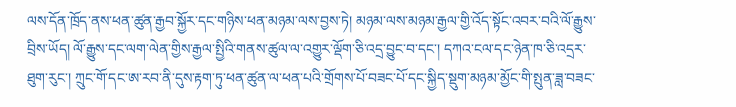ལས་དོན་ཁྲོད་ནས་ཕན་ཚུན་རྒྱབ་སྐྱོར་དང་གཉིས་ཕན་མཉམ་ལས་བྱས་ཏེ། མཉམ་ལས་མཉམ་རྒྱལ་གྱི་འོད་སྟོང་འབར་བའི་ལོ་རྒྱུས་བྲིས་ཡོད། ལོ་རྒྱུས་དང་ལག་ལེན་གྱིས་རྒྱལ་སྤྱིའི་གནས་ཚུལ་ལ་འགྱུར་ལྡོག་ཅི་འདྲ་བྱུང་བ་དང་། དཀའ་ངལ་དང་ཉེན་ཁ་ཅི་འདྲར་ཐུག་རུང་། ཀྲུང་གོ་དང་ཨ་རབ་ནི་དུས་རྟག་ཏུ་ཕན་ཚུན་ལ་ཕན་པའི་གྲོགས་པོ་བཟང་པོ་དང་སྐྱིད་སྡུག་མཉམ་མྱོང་གི་སྤུན་ཟླ་བཟང་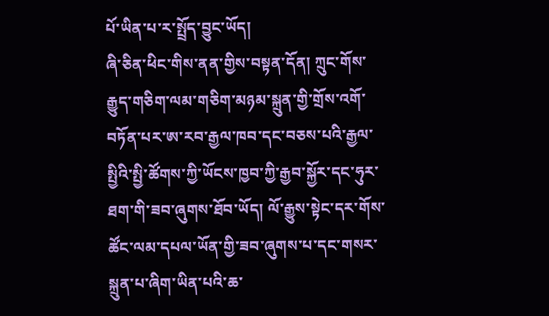པོ་ཡིན་པ་ར་སྤྲོད་བྱུང་ཡོད།
ཞི་ཅིན་ཕིང་གིས་ནན་གྱིས་བསྟན་དོན། ཀྲུང་གོས་རྒྱུད་གཅིག་ལམ་གཅིག་མཉམ་སྐྲུན་གྱི་གྲོས་འགོ་བཏོན་པར་ཨ་རབ་རྒྱལ་ཁབ་དང་བཅས་པའི་རྒྱལ་སྤྱིའི་སྤྱི་ཚོགས་ཀྱི་ཡོངས་ཁྱབ་ཀྱི་རྒྱབ་སྐྱོར་དང་ཧུར་ཐག་གི་ཟབ་ཞུགས་ཐོབ་ཡོད། ལོ་རྒྱུས་སྟེང་དར་གོས་ཚོང་ལམ་དཔལ་ཡོན་གྱི་ཟབ་ཞུགས་པ་དང་གསར་སྐྲུན་པ་ཞིག་ཡིན་པའི་ཆ་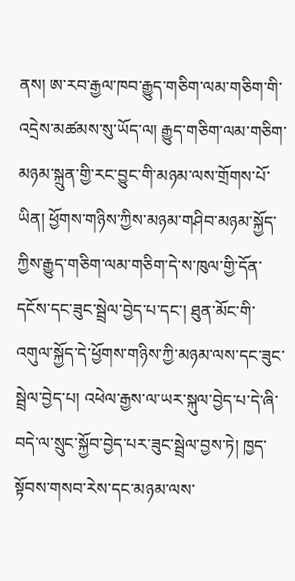ནས། ཨ་རབ་རྒྱལ་ཁབ་རྒྱུད་གཅིག་ལམ་གཅིག་གི་འདྲེས་མཚམས་སུ་ཡོད་ལ། རྒྱུད་གཅིག་ལམ་གཅིག་མཉམ་སྐྲུན་གྱི་རང་བྱུང་གི་མཉམ་ལས་གྲོགས་པོ་ཡིན། ཕྱོགས་གཉིས་ཀྱིས་མཉམ་གཤིབ་མཉམ་སྐྱོད་ཀྱིས་རྒྱུད་གཅིག་ལམ་གཅིག་དེ་ས་ཁུལ་གྱི་དོན་དངོས་དང་ཟུང་སྦྲེལ་བྱེད་པ་དང་། ཐུན་མོང་གི་འགུལ་སྐྱོད་དེ་ཕྱོགས་གཉིས་ཀྱི་མཉམ་ལས་དང་ཟུང་སྦྲེལ་བྱེད་པ། འཕེལ་རྒྱས་ལ་ཡར་སྐུལ་བྱེད་པ་དེ་ཞི་བདེ་ལ་སྲུང་སྐྱོབ་བྱེད་པར་ཟུང་སྦྲེལ་བྱས་ཏེ། ཁྱད་སྟོབས་གསབ་རེས་དང་མཉམ་ལས་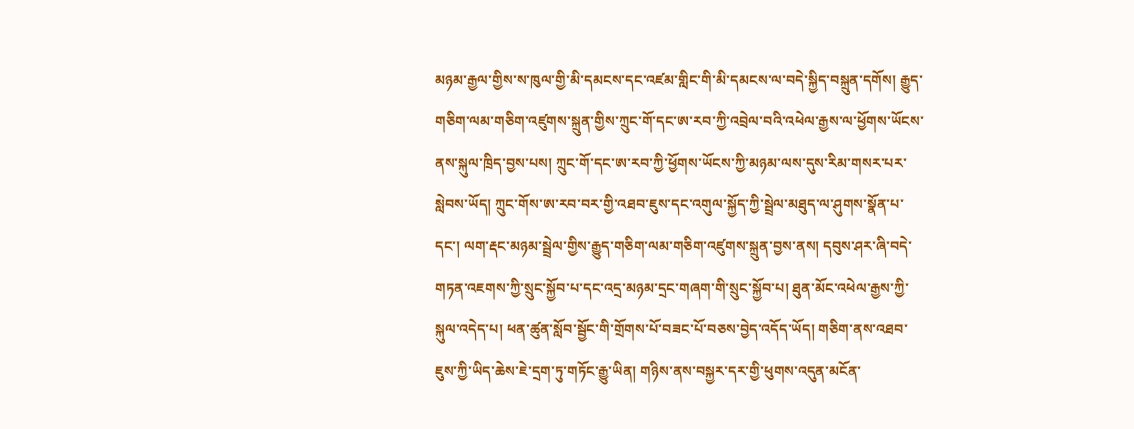མཉམ་རྒྱལ་གྱིས་ས་ཁུལ་གྱི་མི་དམངས་དང་འཛམ་གླིང་གི་མི་དམངས་ལ་བདེ་སྐྱིད་བསྐྲུན་དགོས། རྒྱུད་གཅིག་ལམ་གཅིག་འཛུགས་སྐྲུན་གྱིས་ཀྲུང་གོ་དང་ཨ་རབ་ཀྱི་འབྲེལ་བའི་འཕེལ་རྒྱས་ལ་ཕྱོགས་ཡོངས་ནས་སྐུལ་ཁྲིད་བྱས་པས། ཀྲུང་གོ་དང་ཨ་རབ་ཀྱི་ཕྱོགས་ཡོངས་ཀྱི་མཉམ་ལས་དུས་རིམ་གསར་པར་སླེབས་ཡོད། ཀྲུང་གོས་ཨ་རབ་བར་གྱི་འཐབ་ཇུས་དང་འགུལ་སྐྱོད་ཀྱི་སྦྲེལ་མཐུད་ལ་ཤུགས་སྣོན་པ་དང་། ལག་རྡང་མཉམ་སྦྲེལ་གྱིས་རྒྱུད་གཅིག་ལམ་གཅིག་འཛུགས་སྐྲུན་བྱས་ནས། དབུས་ཤར་ཞི་བདེ་གཏན་འཇགས་ཀྱི་སྲུང་སྐྱོབ་པ་དང་འདྲ་མཉམ་དྲང་གཞག་གི་སྲུང་སྐྱོབ་པ། ཐུན་མོང་འཕེལ་རྒྱས་ཀྱི་སྐུལ་འདེད་པ། ཕན་ཚུན་སློབ་སྦྱོང་གི་གྲོགས་པོ་བཟང་པོ་བཅས་བྱེད་འདོད་ཡོད། གཅིག་ནས་འཐབ་ཇུས་ཀྱི་ཡིད་ཆེས་ཇེ་དྲག་ཏུ་གཏོང་རྒྱུ་ཡིན། གཉིས་ནས་བསྐྱར་དར་གྱི་ཕུགས་འདུན་མངོན་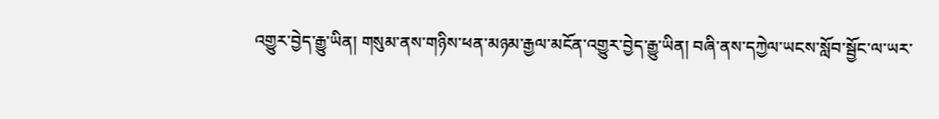འགྱུར་བྱེད་རྒྱུ་ཡིན། གསུམ་ནས་གཉིས་ཕན་མཉམ་རྒྱལ་མངོན་འགྱུར་བྱེད་རྒྱུ་ཡིན། བཞི་ནས་དཀྱེལ་ཡངས་སློབ་སྦྱོང་ལ་ཡར་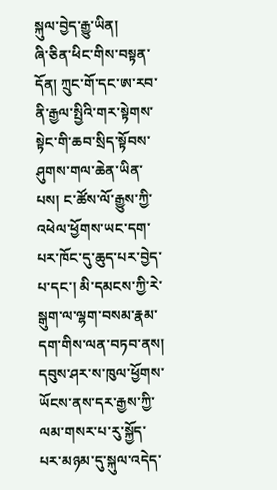སྐུལ་བྱེད་རྒྱུ་ཡིན།
ཞི་ཅིན་ཕིང་གིས་བསྟན་དོན། ཀྲུང་གོ་དང་ཨ་རབ་ནི་རྒྱལ་སྤྱིའི་གར་སྟེགས་སྟེང་གི་ཆབ་སྲིད་སྟོབས་ཤུགས་གལ་ཆེན་ཡིན་པས། ང་ཚོས་ལོ་རྒྱུས་ཀྱི་འཕེལ་ཕྱོགས་ཡང་དག་པར་ཁོང་དུ་ཆུད་པར་བྱེད་པ་དང་། མི་དམངས་ཀྱི་རེ་སྒུག་ལ་ལྷག་བསམ་རྣམ་དག་གིས་ལན་བཏབ་ནས། དབུས་ཤར་ས་ཁུལ་ཕྱོགས་ཡོངས་ནས་དར་རྒྱས་ཀྱི་ལམ་གསར་པ་རུ་སྐྱོད་པར་མཉམ་དུ་སྐུལ་འདེད་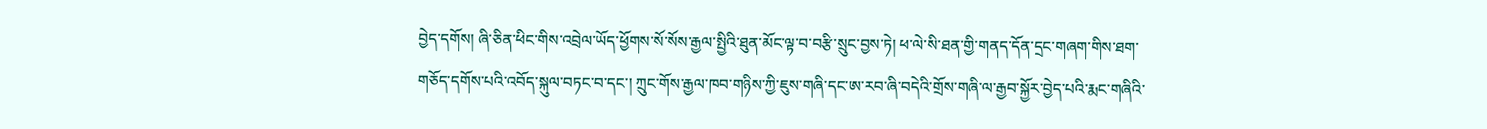བྱེད་དགོས། ཞི་ཅིན་ཕིང་གིས་འབྲེལ་ཡོད་ཕྱོགས་སོ་སོས་རྒྱལ་སྤྱིའི་ཐུན་མོང་ལྟ་བ་བརྩི་སྲུང་བྱས་ཏེ། ཕ་ལེ་སི་ཐན་གྱི་གནད་དོན་དྲང་གཞག་གིས་ཐག་གཅོད་དགོས་པའི་འབོད་སྐུལ་བཏང་བ་དང་། ཀྲུང་གོས་རྒྱལ་ཁབ་གཉིས་ཀྱི་ཇུས་གཞི་དང་ཨ་རབ་ཞི་བདེའི་གྲོས་གཞི་ལ་རྒྱབ་སྐྱོར་བྱེད་པའི་རྨང་གཞིའི་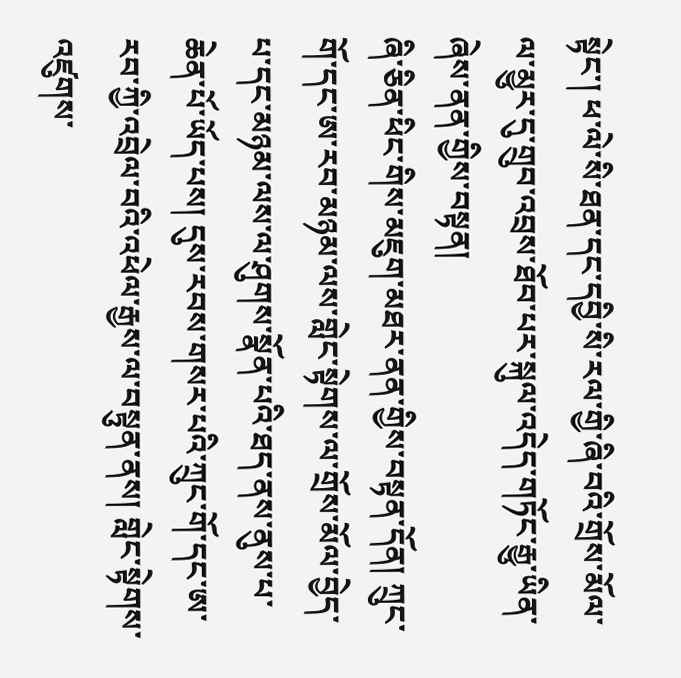སྟེང་། ཕ་ལེ་སི་ཐན་དང་དབྱི་སི་རལ་གྱི་ཞི་བའི་གྲོས་མོལ་ལ་མྱུར་དུ་གྲུབ་འབྲས་ཐོབ་པར་སྐུལ་འདེད་གཏོང་རྒྱུ་ཡིན་ཞེས་ནན་གྱིས་བསྟན།
ཞི་ཅིན་ཕིང་གིས་མཇུག་མཐར་ནན་གྱིས་བསྟན་དོན། ཀྲུང་གོ་དང་ཨ་རབ་མཉམ་ལས་གླེང་སྟེགས་ལ་གྲོས་མོལ་བྱེད་པ་དང་མཉམ་ལས་ལ་ཤུགས་སྣོན་པའི་ཐད་ནས་ནུས་པ་ཆེན་པོ་ཡོད་པས། དུས་རབས་གསར་པའི་ཀྲུང་གོ་དང་ཨ་རབ་ཀྱི་འབྲེལ་བའི་འཕེལ་རྒྱས་ལ་བསྟུན་ནས། གླེང་སྟེགས་འཛུགས་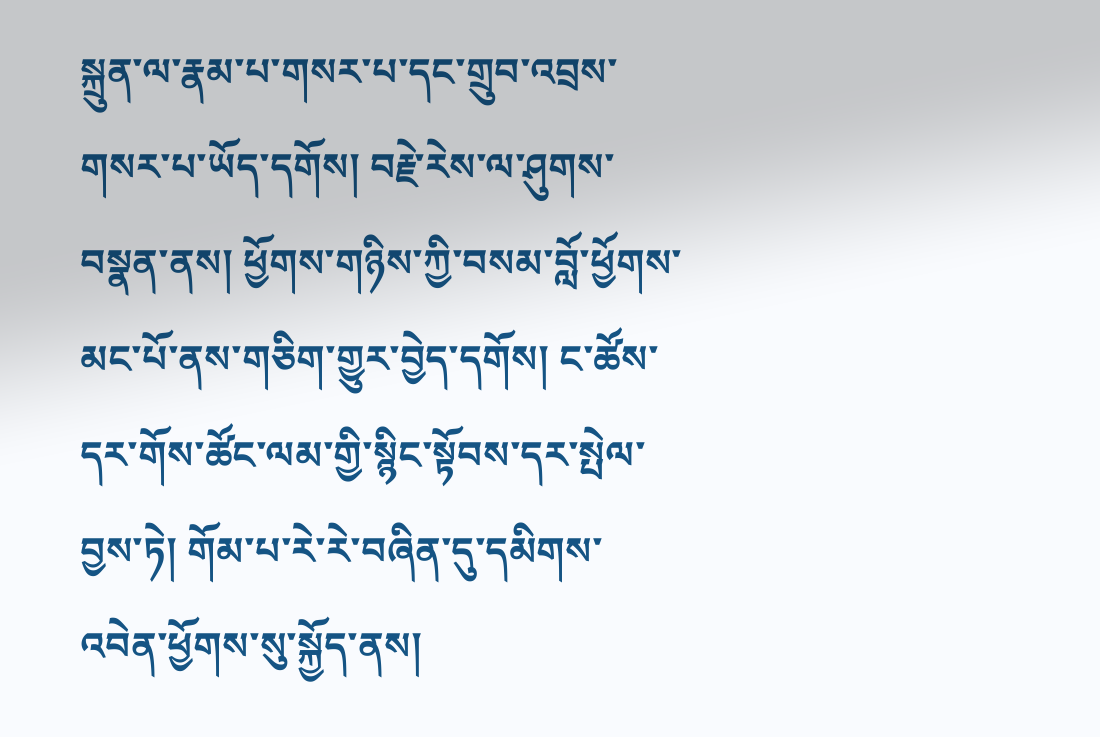སྐྲུན་ལ་རྣམ་པ་གསར་པ་དང་གྲུབ་འབྲས་གསར་པ་ཡོད་དགོས། བརྗེ་རེས་ལ་ཤུགས་བསྣན་ནས། ཕྱོགས་གཉིས་ཀྱི་བསམ་བློ་ཕྱོགས་མང་པོ་ནས་གཅིག་གྱུར་བྱེད་དགོས། ང་ཚོས་དར་གོས་ཚོང་ལམ་གྱི་སྙིང་སྟོབས་དར་སྤེལ་བྱས་ཏེ། གོམ་པ་རེ་རེ་བཞིན་དུ་དམིགས་འབེན་ཕྱོགས་སུ་སྐྱོད་ནས།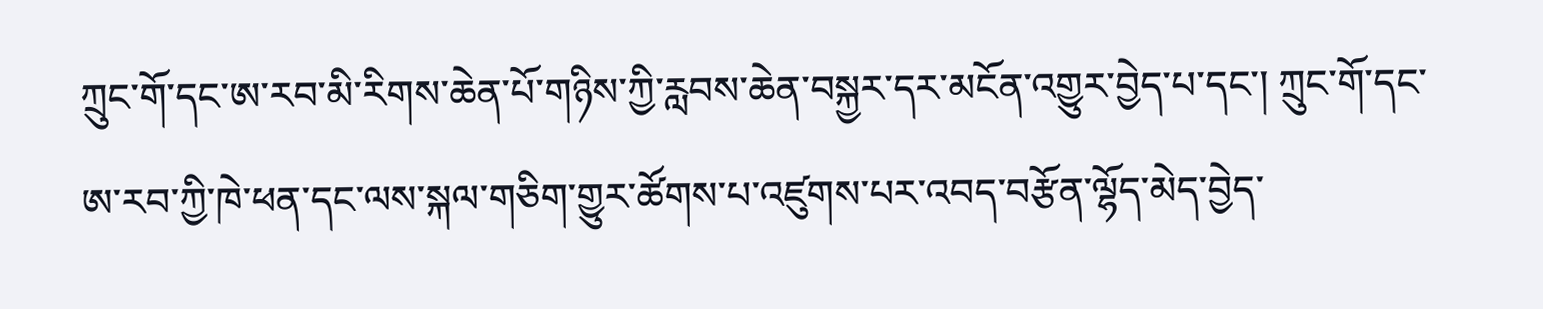ཀྲུང་གོ་དང་ཨ་རབ་མི་རིགས་ཆེན་པོ་གཉིས་ཀྱི་རླབས་ཆེན་བསྐྱར་དར་མངོན་འགྱུར་བྱེད་པ་དང་། ཀྲུང་གོ་དང་ཨ་རབ་ཀྱི་ཁེ་ཕན་དང་ལས་སྐལ་གཅིག་གྱུར་ཚོགས་པ་འཛུགས་པར་འབད་བརྩོན་ལྷོད་མེད་བྱེད་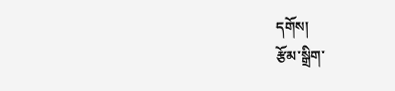དགོས།
རྩོམ་སྒྲིག་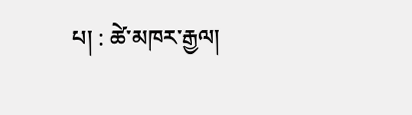པ། : ཚེ་མཁར་རྒྱལ།